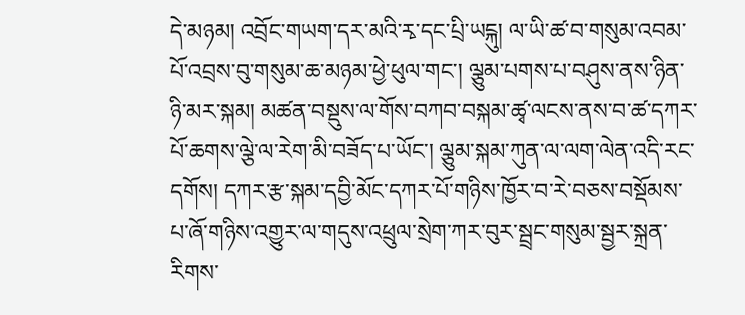དེ་མཉམ། འབྲོང་གཡག་དར་མའི་རྭ་དང་པྲི་ཡངྐུ། ལ་ཡི་ཚ་བ་གསུམ་འབམ་པོ་འབྲས་བུ་གསུམ་ཆ་མཉམ་ཕྱེ་ཕུལ་གང་། ལྕུམ་པགས་པ་བཤུས་ནས་ཉིན་ཉི་མར་སྐམ། མཚན་བསྡུས་ལ་གོས་བཀབ་བསྐམ་ཚྭ་ལངས་ནས་བ་ཚ་དཀར་པོ་ཆགས་ལྕེ་ལ་རེག་མི་བཟོད་པ་ཡོང་། ལྕུམ་སྐམ་ཀུན་ལ་ལག་ལེན་འདི་རང་དགོས། དཀར་རྩ་སྐམ་དབྱི་མོང་དཀར་པོ་གཉིས་ཁྱོར་བ་རེ་བཅས་བསྡོམས་པ་ཞོ་གཉིས་འགྱུར་ལ་གདུས་འཕྲུལ་སྲེག་ཀར་བུར་སྦྲང་གསུམ་སྦྱར་སྐྲན་རིགས་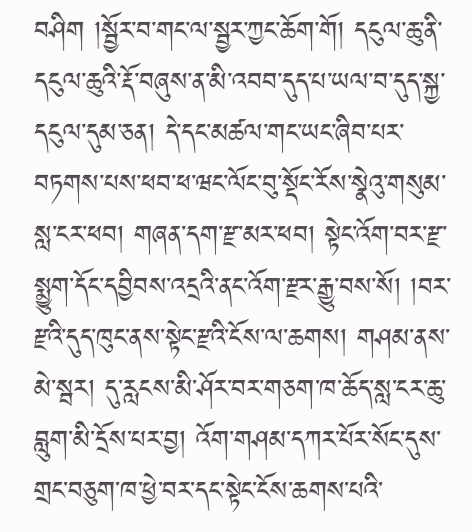བཤིག །སྦྱོར་བ་གང་ལ་སྦྱར་ཀྱང་ཆོག་གོ། དངུལ་ཆུ་ནི་དངུལ་ཆུའི་རྡོ་བཞུས་ན་མི་འབབ་དུད་པ་ཡལ་བ་དུད་སྐྱ་དངུལ་དུམ་ཅན། དེ་དང་མཚལ་གང་ཡང་ཞིབ་པར་བཏགས་པས་ཕབ་ཕ་ཝང་ལོང་བུ་སྡོང་རོས་སྣེའུ་གསུམ་སླ་ངར་ཕབ། གཞན་དག་རྫ་མར་ཕབ། སྟེང་འོག་བར་རྫ་སྨྱུག་དོང་དབྱིབས་འདྲའི་ནང་འོག་རྫར་རྒྱུ་བས་སོ། །བར་རྫའི་དུད་ཁུང་ནས་སྟེང་རྫའི་ངོས་ལ་ཆགས། གཤམ་ནས་མེ་སྦར། དུ་རླངས་མི་ཤོར་བར་གཅག་ཁ་ཆོད་སླ་ངར་ཆུ་བླུག་མི་དྲོས་པར་བྱ། འོག་གཤམ་དཀར་པོར་སོང་དུས་གྲང་བཅུག་ཁ་ཕྱེ་བར་དང་སྟེང་ངོས་ཆགས་པའི་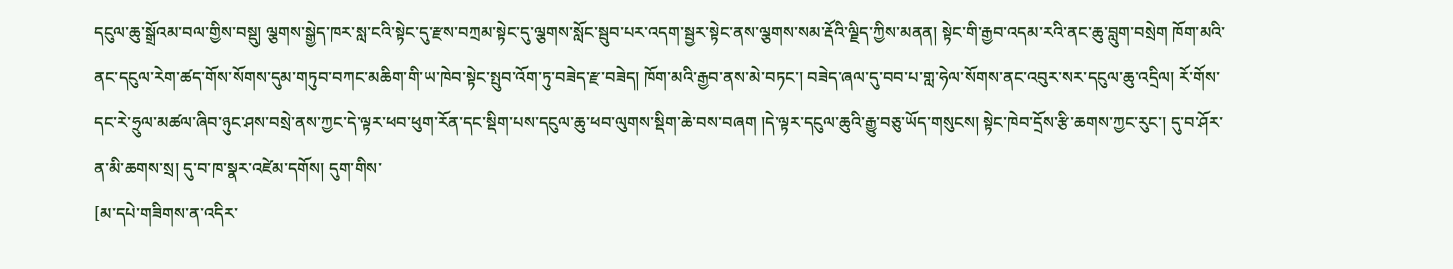དངུལ་ཆུ་སྒྲོའམ་བལ་གྱིས་བསྡུ། ལྕགས་སྒྱེད་ཁར་སླ་ངའི་སྟེང་དུ་རྫས་བཀྲམ་སྟེང་དུ་ལྕགས་སློང་སྦུབ་པར་འདག་སྦྱར་སྟེང་ནས་ལྕགས་སམ་རྡོའི་ལྗིད་ཀྱིས་མནན། སྟེང་གི་རྒྱབ་འདམ་རའི་ནང་ཆུ་བླུག་བསྲེག ཁོག་མའི་ནང་དངུལ་རེག་ཚད་གོས་སོགས་དུམ་གཏུབ་བཀང་མཆིག་གི་ཡ་ཁེབ་སྟེང་སྤུབ་འོག་ཏུ་བཟེད་རྫ་བཟེད། ཁོག་མའི་རྒྱབ་ནས་མེ་བཏང་། བཟེད་ཞལ་དུ་བབ་པ་གླ་ཧེལ་སོགས་ནང་འབུར་སར་དངུལ་ཆུ་འདྲིལ། རོ་གོས་དང་རེ་ཧྲུལ་མཚལ་ཞིབ་ཉུང་ཤས་བསྲེ་ནས་ཀྱང་དེ་ལྟར་ཕབ་ཕུག་རོན་དང་སྡིག་པས་དངུལ་ཆུ་ཕབ་ལུགས་སྡིག་ཆེ་བས་བཞག །དེ་ལྟར་དངུལ་ཆུའི་རྒྱུ་བཅུ་ཡོད་གསུངས། སྟེང་ཁེབ་དྲོས་རྩི་ཆགས་ཀྱང་རུང་། དུ་བ་ཤོར་ན་མི་ཆགས་སྲ། དུ་བ་ཁ་སྣར་འཛེམ་དགོས། དུག་གིས་
[མ་དཔེ་གཟིགས་ན་འདིར་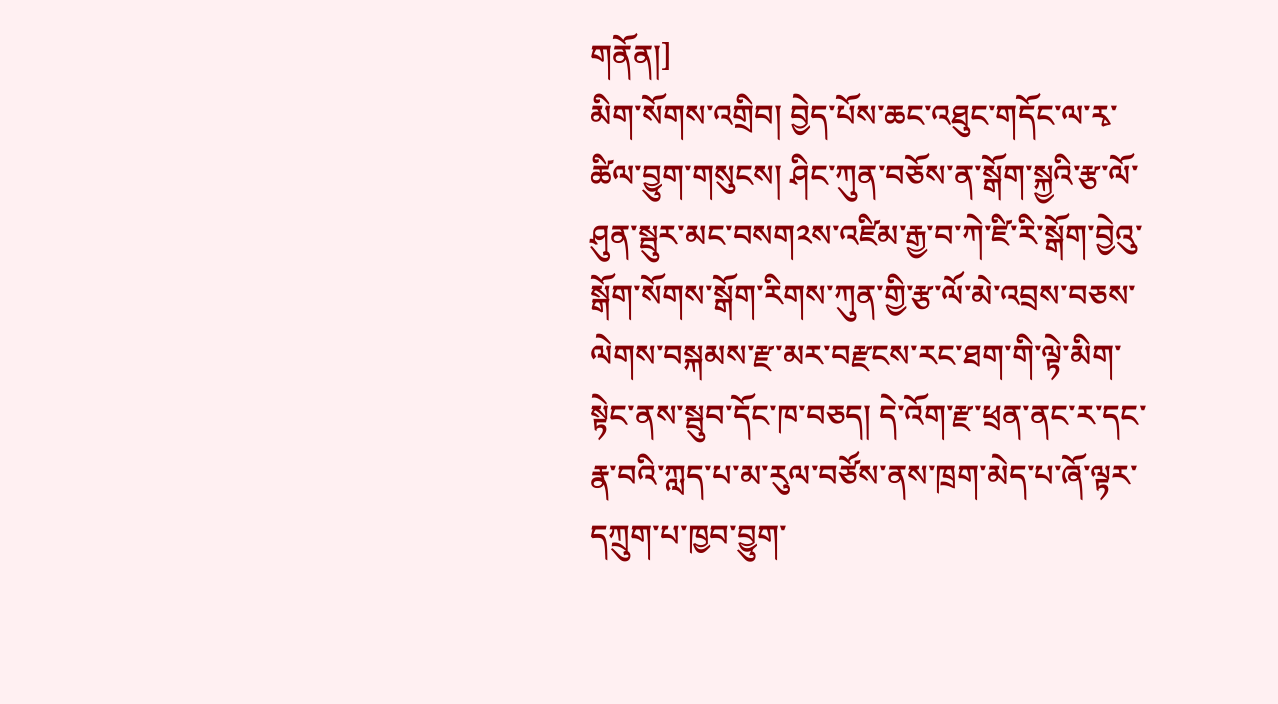གནོན།]
མིག་སོགས་འགྲིབ། བྱེད་པོས་ཆང་འཐུང་གདོང་ལ་རྭ་ཚིལ་བྱུག་གསུངས། ཤིང་ཀུན་བཅོས་ན་སྒོག་སྐྱའི་རྩ་ལོ་ཤུན་སྦུར་མང་བསག༢ས་འཛིམ་རྒྱ་བ་ཀེ་ཛི་རི་སྒོག་བྱེའུ་སྒོག་སོགས་སྒོག་རིགས་ཀུན་གྱི་རྩ་ལོ་མེ་འབྲས་བཅས་ལེགས་བསྐམས་རྫ་མར་བརྫངས་རང་ཐག་གི་ལྟེ་མིག་སྟེང་ནས་སྦུབ་དོང་ཁ་བཅད། དེ་འོག་རྫ་ཕྲན་ནང་ར་དང་རྣ་བའི་ཀླད་པ་མ་རུལ་བཙོས་ནས་ཁྲག་མེད་པ་ཞོ་ལྟར་དཀྲུག་པ་ཁྱབ་བྱུག་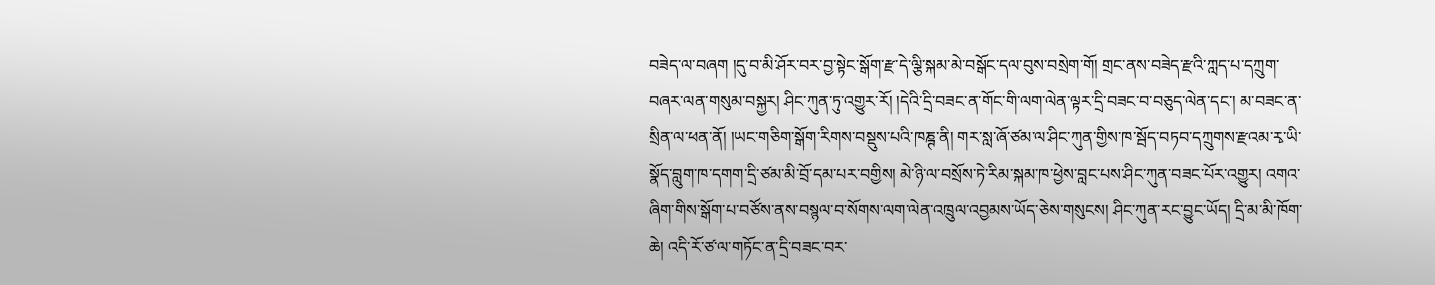བཟེད་ལ་བཞག །དུ་བ་མི་ཤོར་བར་བྱ་སྟེང་སྒོག་རྫ་དེ་ལྕི་སྐམ་མེ་བསྒོང་དལ་བུས་བསྲེག་གོ། གྲང་ནས་བཟེད་རྫའི་ཀླད་པ་དཀྲུག་བཞར་ལན་གསུམ་བསྐྱར། ཤིང་ཀུན་ཏུ་འགྱུར་རོ། །དེའི་དྲི་བཟང་ན་གོང་གི་ལག་ལེན་ལྟར་དྲི་བཟང་བ་བཅུད་ལེན་དང་། མ་བཟང་ན་སྲིན་ལ་ཕན་ནོ། །ཡང་གཅིག་སྒོག་རིགས་བསྡུས་པའི་ཁཎྚ་ནི། གར་སླ་ཞོ་ཙམ་ལ་ཤིང་ཀུན་གྱིས་ཁ་སྦོད་བཏབ་དཀྲུགས་རྫའམ་རྭ་ཡི་སྣོད་བླུག་ཁ་དགག་དྲི་ཙམ་མི་བྲོ་དམ་པར་བགྱིས། མེ་ཉི་ལ་བསྲོས་ཏེ་རིམ་སྐམ་ཁ་ཕྱེས་བླང་པས་ཤིང་ཀུན་བཟང་པོར་འགྱུར། འགའ་ཞིག་གིས་སྒོག་པ་བཙོས་ནས་བསྙལ་བ་སོགས་ལག་ལེན་འཁྲུལ་འབྱམས་ཡོད་ཅེས་གསུངས། ཤིང་ཀུན་རང་བྱུང་ཡོད། དྲི་མ་མི་ཁོག་ཆེ། འདི་རོ་ཙ་ལ་གཏོང་ན་དྲི་བཟང་བར་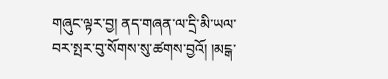གཞུང་ལྟར་བྱ། ནད་གཞན་ལ་དྲི་མི་ཡལ་བར་སྤར་བུ་སོགས་སུ་ཚགས་བྱའོ། །མངྒ་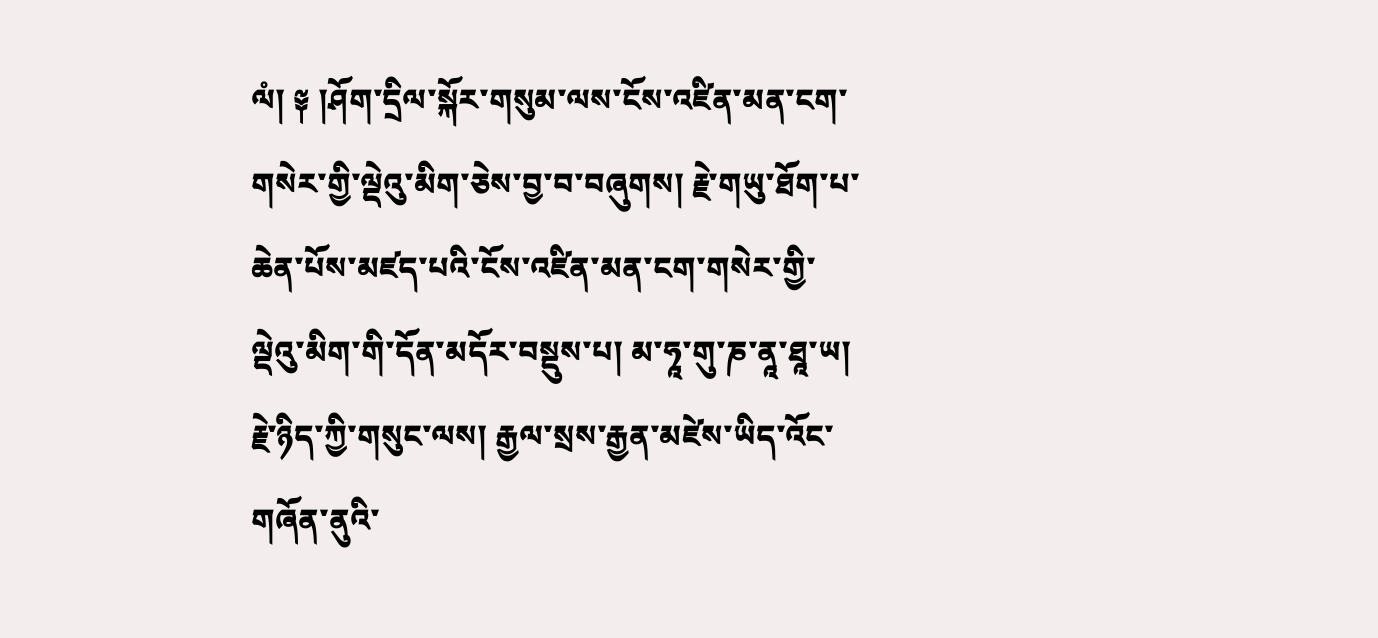ལཾ། ༈ །ཤོག་དྲིལ་སྐོར་གསུམ་ལས་ངོས་འཛིན་མན་ངག་གསེར་གྱི་ལྡེའུ་མིག་ཅེས་བྱ་བ་བཞུགས། རྗེ་གཡུ་ཐོག་པ་ཆེན་པོས་མཛད་པའི་ངོས་འཛིན་མན་ངག་གསེར་གྱི་ལྡེའུ་མིག་གི་དོན་མདོར་བསྡུས་པ། མ་ཧཱ་གུ་ཎ་ནཱ་ཐཱ་ཡ། རྗེ་ཉིད་ཀྱི་གསུང་ལས། རྒྱལ་སྲས་རྒྱན་མཛེས་ཡིད་འོང་གཞོན་ནུའི་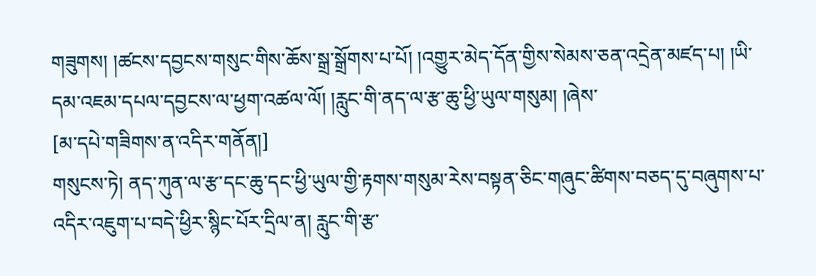གཟུགས། །ཚངས་དབྱངས་གསུང་གིས་ཆོས་སྒྲ་སྒྲོགས་པ་པོ། །འགྱུར་མེད་དོན་གྱིས་སེམས་ཅན་འདྲེན་མཛད་པ། །ཡི་དམ་འཇམ་དཔལ་དབྱངས་ལ་ཕྱག་འཚལ་ལོ། །རླུང་གི་ནད་ལ་རྩ་ཆུ་ཕྱི་ཡུལ་གསུམ། །ཞེས་
[མ་དཔེ་གཟིགས་ན་འདིར་གནོན།]
གསུངས་ཏེ། ནད་ཀུན་ལ་རྩ་དང་ཆུ་དང་ཕྱི་ཡུལ་གྱི་རྟགས་གསུམ་རེས་བསྟན་ཅིང་གཞུང་ཚིགས་བཅད་དུ་བཞུགས་པ་འདིར་འཇུག་པ་བདེ་ཕྱིར་སྙིང་པོར་དྲིལ་ན། རླུང་གི་རྩ་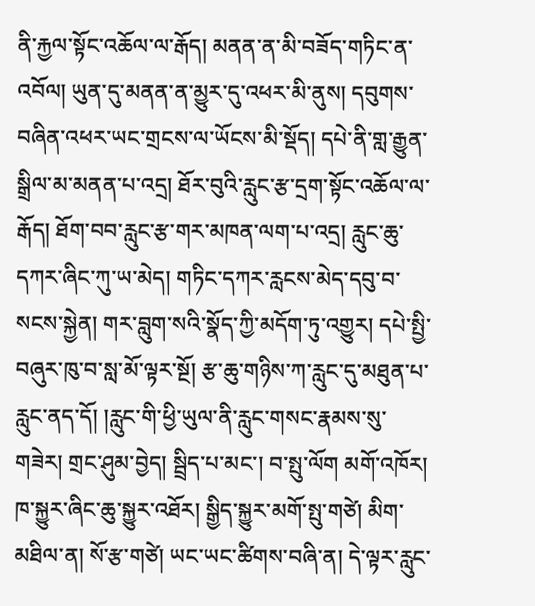ནི་རྐྱལ་སྟོང་འཆོལ་ལ་རྒོད། མནན་ན་མི་བཟོད་གཏིང་ན་འབོལ། ཡུན་དུ་མནན་ན་མྱུར་དུ་འཕར་མི་ནུས། དབུགས་བཞིན་འཕར་ཡང་གྲངས་ལ་ཡོངས་མི་སྡོད། དཔེ་ནི་གླ་རྒྱུན་སྒྲིལ་མ་མནན་པ་འདྲ། ཐོར་བུའི་རླུང་རྩ་དྲག་སྟོང་འཆོལ་ལ་རྒོད། ཐོག་བབ་རླུང་རྩ་གར་མཁན་ལག་པ་འདྲ། རླུང་ཆུ་དཀར་ཞིང་ཀུ་ཡ་མེད། གཏིང་དཀར་རླངས་མེད་དབུ་བ་སངས་སྐྱེན། གར་བླུག་སའི་སྣོད་ཀྱི་མདོག་ཏུ་འགྱུར། དཔེ་སྤྱི་བཞུར་ཁུ་བ་སླ་མོ་ལྟར་སྔོ། རྩ་ཆུ་གཉིས་ཀ་རླུང་དུ་མཐུན་པ་རླུང་ནད་དོ། །རླུང་གི་ཕྱི་ཡུལ་ནི་རླུང་གསང་རྣམས་སུ་གཟེར། གྲང་ཤུམ་བྱེད། སྦྲིད་པ་མང་། བ་སྤུ་ལོག མགོ་འཁོར། ཁ་སྐྱུར་ཞིང་ཆུ་སྐྱུར་འཐོར། སྒྱིད་སྐྱུར་མགོ་སྤུ་གཙེ། མིག་མཐིལ་ན། སོ་རྩ་གཙེ། ཡང་ཡང་ཚིགས་བཞི་ན། དེ་ལྟར་རླུང་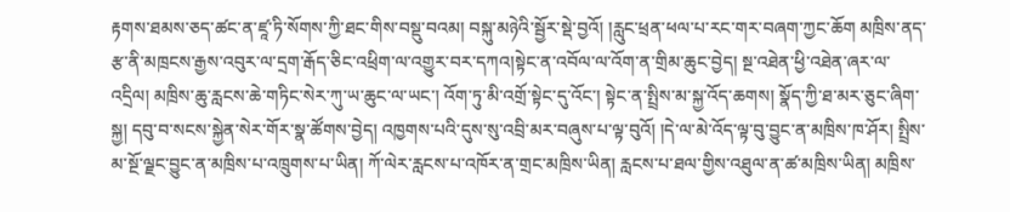རྟགས་ཐམས་ཅད་ཚང་ན་ཛཱ་ཏི་སོགས་ཀྱི་ཐང་གིས་བསྡུ་བའམ། བསྐུ་མཉེའི་སྦྱོར་སྡེ་བྱའོ། །རླུང་ཕྲན་ཕལ་པ་རང་གར་བཞག་ཀྱང་ཆོག མཁྲིས་ནད་རྩ་ནི་མཁྲངས་རྒྱས་འབུར་ལ་དྲག་རྒོད་ཅིང་འཕྲིག་ལ་འགྱུར་བར་དཀའ།སྟེང་ན་འབོལ་ལ་འོག་ན་གྲིམ་ཆུང་བྱེད། སྔ་འཐེན་ཕྱི་འཐེན་ཞར་ལ་འདྲིལ། མཁྲིས་ཆུ་རླངས་ཆེ་གཏིང་སེར་ཀུ་ཡ་ཆུང་ལ་ཡང་། འོག་ཏུ་མི་འགྲོ་སྟེང་དུ་འོང་། སྟེང་ན་སྤྲིས་མ་སྐྱ་འོད་ཆགས། སྣོད་ཀྱི་ཐ་མར་ཅུང་ཞིག་སྐྱ། དབུ་བ་སངས་སྐྱེན་སེར་གོར་སྣ་ཚོགས་བྱེད། འཁྱགས་པའི་དུས་སུ་འབྲི་མར་བཞུས་པ་ལྟ་བུའོ། །དེ་ལ་མེ་འོད་ལྟ་བུ་བྱུང་ན་མཁྲིས་ཁ་ཤོར། སྤྲིས་མ་སྔོ་ལྗང་བྱུང་ན་མཁྲིས་པ་འཁྲུགས་པ་ཡིན། ཀོ་ལེར་རླངས་པ་འཁོར་ན་གྲང་མཁྲིས་ཡིན། རླངས་པ་ཐལ་གྱིས་འཐུལ་ན་ཚ་མཁྲིས་ཡིན། མཁྲིས་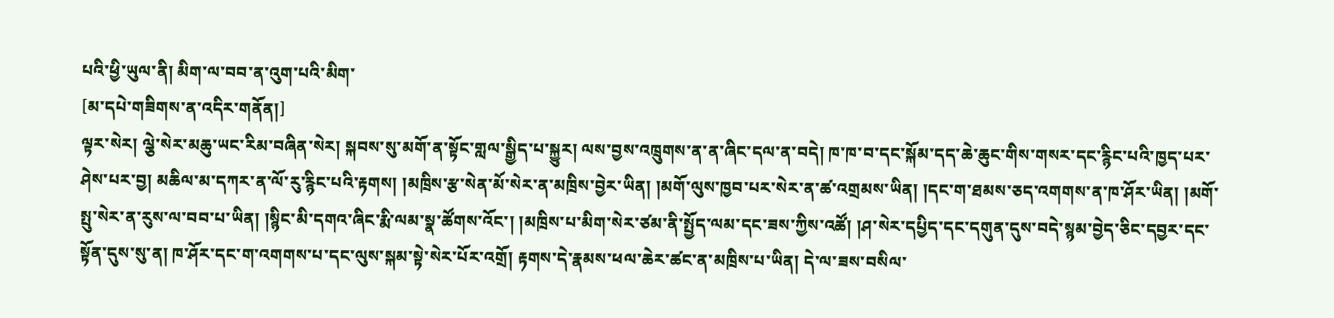པའི་ཕྱི་ཡུལ་ནི། མིག་ལ་བབ་ན་འུག་པའི་མིག་
[མ་དཔེ་གཟིགས་ན་འདིར་གནོན།]
ལྟར་སེར། ལྕེ་སེར་མཆུ་ཡང་རིམ་བཞིན་སེར། སྐབས་སུ་མགོ་ན་སྟོང་གླལ་སྒྱིད་པ་སྐྱུར། ལས་བྱས་འཁྲུགས་ན་ན་ཞིང་དལ་ན་བདེ། ཁ་ཁ་བ་དང་སྐོམ་དད་ཆེ་ཆུང་གིས་གསར་དང་རྙིང་པའི་ཁྱད་པར་ཤེས་པར་བྱ། མཆིལ་མ་དཀར་ན་ལོ་རུ་རྙིང་པའི་རྟགས། །མཁྲིས་རྩ་སེན་མོ་སེར་ན་མཁྲིས་བྱེར་ཡིན། །མགོ་ལུས་ཁྱབ་པར་སེར་ན་ཚ་འགྲམས་ཡིན། །དང་ག་ཐམས་ཅད་འགགས་ན་ཁ་ཤོར་ཡིན། །མགོ་སྤུ་སེར་ན་རུས་ལ་བབ་པ་ཡིན། །སྙིང་མི་དགའ་ཞིང་རྨི་ལམ་སྣ་ཚོགས་འོང་། །མཁྲིས་པ་མིག་སེར་ཙམ་ནི་སྤྱོད་ལམ་དང་ཟས་ཀྱིས་འཚོ། །ཤ་སེར་དཔྱིད་དང་དགུན་དུས་བདེ་སྙམ་བྱེད་ཅིང་དབྱར་དང་སྟོན་དུས་སུ་ན། ཁ་ཤོར་དང་ག་འགགས་པ་དང་ལུས་སྐམ་སྟེ་སེར་པོར་འགྲོ། རྟགས་དེ་རྣམས་ཕལ་ཆེར་ཚང་ན་མཁྲིས་པ་ཡིན། དེ་ལ་ཟས་བསིལ་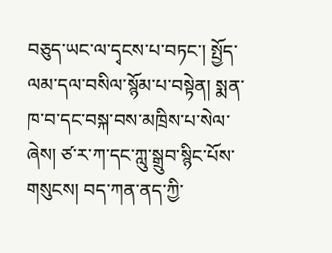བཅུད་ཡང་ལ་དྭངས་པ་བཏང་། སྤྱོད་ལམ་དལ་བསིལ་སྙོམ་པ་བསྟེན། སྨན་ཁ་བ་དང་བསྐ་བས་མཁྲིས་པ་སེལ་ཞེས། ཙ་ར་ཀ་དང་ཀླུ་སྒྲུབ་སྙིང་པོས་གསུངས། བད་ཀན་ནད་ཀྱི་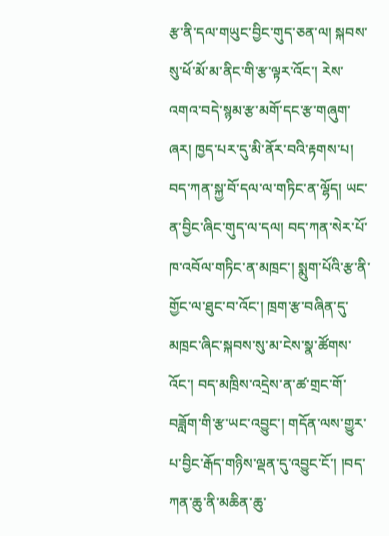རྩ་ནི་དལ་གཡུང་བྱིང་གུད་ཅན་ལ། སྐབས་སུ་ཕོ་མོ་མ་ནིང་གི་རྩ་ལྟར་འོང་། རེས་འགའ་བདེ་སྙམ་རྩ་མགོ་དང་རྩ་གཞུག་ཞར། ཁྱད་པར་དུ་མི་ནོར་བའི་རྟགས་པ། བད་ཀན་སྐྱ་བོ་དལ་ལ་གཏིང་ན་ལྷོད། ཡང་ན་བྱིང་ཞིང་གུད་ལ་དལ། བད་ཀན་སེར་པོ་ཁ་འབོལ་གཏིང་ན་མཁྲང་། སྨུག་པོའི་རྩ་ནི་གྱོང་ལ་ཐུང་བ་འོང་། ཁྲག་རྩ་བཞིན་དུ་མཁྲང་ཞིང་སྐབས་སུ་མ་ངེས་སྣ་ཚོགས་འོང་། བད་མཁྲིས་འདྲེས་ན་ཚ་གྲང་གོ་བཟློག་གི་རྩ་ཡང་འབྱུང་། གདོན་ལས་གྱུར་པ་བྱིང་རྒོད་གཉིས་ལྡན་དུ་འབྱུང་ངོ་། །བད་ཀན་ཆུ་ནི་མཆིན་ཆུ་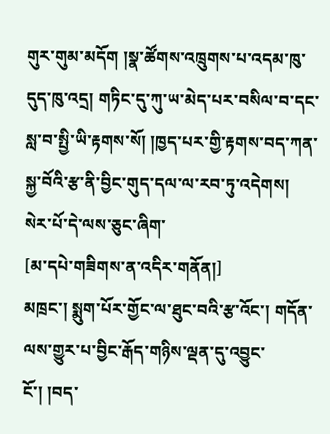གུར་གུམ་མདོག །སྣ་ཚོགས་འཁྲུགས་པ་འདམ་ཁུ་དུད་ཁུ་འདྲ། གཏིང་དུ་ཀུ་ཡ་མེད་པར་བསིལ་བ་དང་སླ་བ་སྤྱི་ཡི་རྟགས་སོ། །ཁྱད་པར་གྱི་རྟགས་བད་ཀན་སྐྱ་བོའི་རྩ་ནི་བྱིང་གུད་དལ་ལ་རབ་ཏུ་འདེགས། སེར་པོ་དེ་ལས་ཅུང་ཞིག་
[མ་དཔེ་གཟིགས་ན་འདིར་གནོན།]
མཁྲང་། སྨུག་པོར་གྱོང་ལ་ཐུང་བའི་རྩ་འོང་། གདོན་ལས་གྱུར་པ་བྱིང་རྒོད་གཉིས་ལྡན་དུ་འབྱུང་ངོ་། །བད་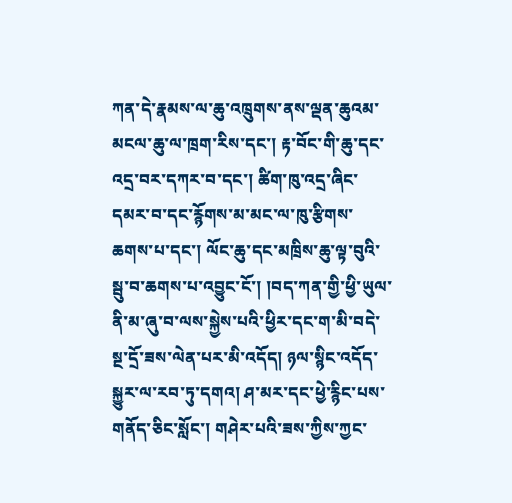ཀན་དེ་རྣམས་ལ་ཆུ་འཁྲུགས་ནས་ལྡན་ཆུའམ་མངལ་ཆུ་ལ་ཁྲག་རིས་དང་། རྟ་བོང་གི་ཆུ་དང་འདྲ་བར་དཀར་བ་དང་། ཚིག་ཁུ་འདྲ་ཞིང་དམར་བ་དང་རྙོགས་མ་མང་ལ་ཁུ་རྩིགས་ཆགས་པ་དང་། ལོང་ཆུ་དང་མཁྲིས་ཆུ་ལྟ་བུའི་སྦུ་བ་ཆགས་པ་འབྱུང་ངོ་། །བད་ཀན་གྱི་ཕྱི་ཡུལ་ནི་མ་ཞུ་བ་ལས་སྐྱེས་པའི་ཕྱིར་དང་ག་མི་བདེ་སྔ་དྲོ་ཟས་ལེན་པར་མི་འདོད། ཉལ་སྙིང་འདོད་སྐྱུར་ལ་རབ་ཏུ་དགའ། ཤ་མར་དང་ཕྱེ་རྙིང་པས་གནོད་ཅིང་སློང་། གཤེར་པའི་ཟས་ཀྱིས་ཀྱང་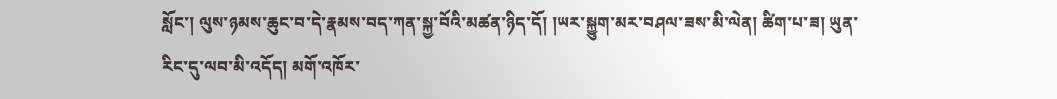སློང་། ལུས་ཉམས་ཆུང་བ་དེ་རྣམས་བད་ཀན་སྐྱ་བོའི་མཚན་ཉིད་དོ། །ཡར་སྐྱུག་མར་བཤལ་ཟས་མི་ལེན། ཚིག་པ་ཟ། ཡུན་རིང་དུ་ལབ་མི་འདོད། མགོ་འཁོར་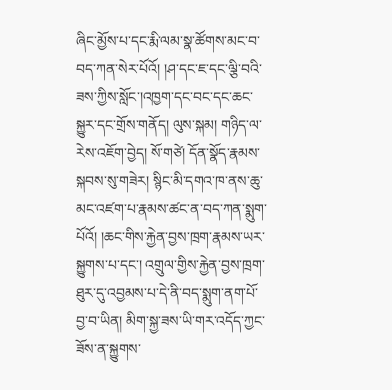ཞིང་མྱོས་པ་དང་རྨི་ལམ་སྣ་ཚོགས་མང་བ་བད་ཀན་སེར་པོའོ། །ཤ་དང་ཇ་དང་ལྕི་བའི་ཟས་ཀྱིས་སློང་།འཁྱག་དང་བང་དང་ཆང་སྐྱུར་དང་གྲོས་གནོད། ལུས་སྐམ། གཉིད་ལ་རེས་འཇོག་བྱེད། སོ་གཙེ། དོན་སྣོད་རྣམས་སྐབས་སུ་གཟེར། སྙིང་མི་དགའ་ཁ་ནས་ཆུ་མང་འཛག་པ་རྣམས་ཚང་ན་བད་ཀན་སྨུག་པོའོ། །ཆང་གིས་རྐྱེན་བྱས་ཁྲག་རྣམས་ཡར་སྐྱུགས་པ་དང་། འགྲུལ་གྱིས་རྐྱེན་བྱས་ཁྲག་ཐུར་དུ་འབྱམས་པ་དེ་ནི་བད་སྨུག་ནག་པོ་བྱ་བ་ཡིན། མིག་སྐྱ་ཟས་ཡི་གར་འདོད་ཀྱང་ཟོས་ན་སྐྱུགས་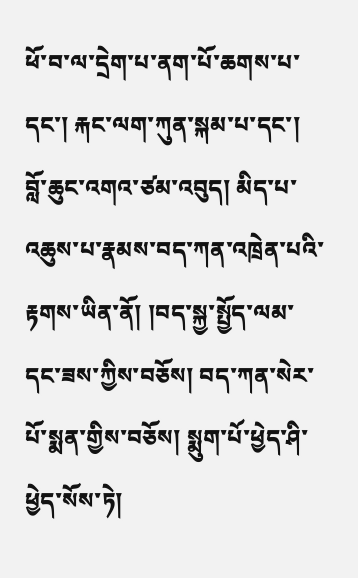ཕོ་བ་ལ་དྲེག་པ་ནག་པོ་ཆགས་པ་དང་། རྐང་ལག་ཀུན་སྐམ་པ་དང་། བློ་ཆུང་འགའ་ཙམ་འབུད། མིད་པ་འཆུས་པ་རྣམས་བད་ཀན་འཁྲེན་པའི་རྟགས་ཡིན་ནོ། །བད་སྐྱ་སྤྱོད་ལམ་དང་ཟས་ཀྱིས་བཅོས། བད་ཀན་སེར་པོ་སྨན་གྱིས་བཅོས། སྨུག་པོ་ཕྱེད་ཤི་ཕྱེད་སོས་ཏེ།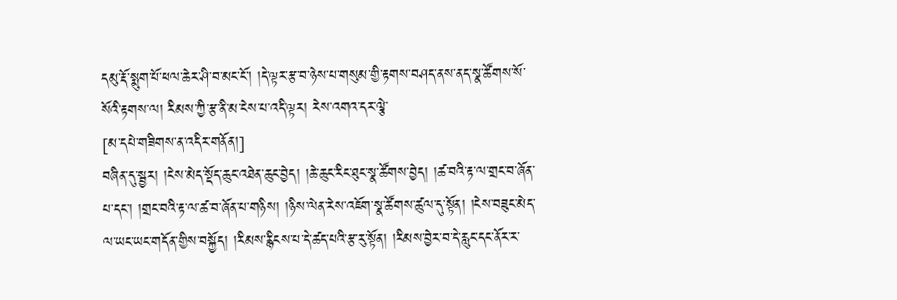དམུ་རྡོ་སྨུག་པོ་ཕལ་ཆེར་ཤི་བ་མང་ངོ་། །དེ་ལྟར་རྩ་བ་ཉེས་པ་གསུམ་གྱི་རྟགས་བཤད་ནས་ནད་སྣ་ཚོགས་སོ་སོའི་རྟགས་ལ། རིམས་ཀྱི་རྩ་ནི་མ་ངེས་པ་འདི་ལྟར། རེས་འགའ་དར་ལྕེ་
[མ་དཔེ་གཟིགས་ན་འདིར་གནོན།]
བཞིན་དུ་སྦྱར། །ངེས་མེད་སྡོད་ཆུང་འཐེན་ཆུང་བྱེད། །ཆེ་ཆུང་རིང་ཐུང་སྣ་ཚོགས་བྱེད། །ཚ་བའི་རྟ་ལ་གྲང་བ་ཞོན་པ་དང་། །གྲང་བའི་རྟ་ལ་ཚ་བ་ཞོན་པ་གཉིས། །ཉིས་ལེན་རེས་འཇོག་སྣ་ཚོགས་ཚུལ་དུ་སྟོན། །ངེས་བཟུང་མེད་ལ་ཡང་ཡང་གདོན་གྱིས་བསྐྱོད། །རིམས་རྙིངས་པ་དེ་ཚད་པའི་རྩ་རུ་སྟོན། །རིམས་བྱེར་བ་དེ་རླུང་དང་ནོར་ར་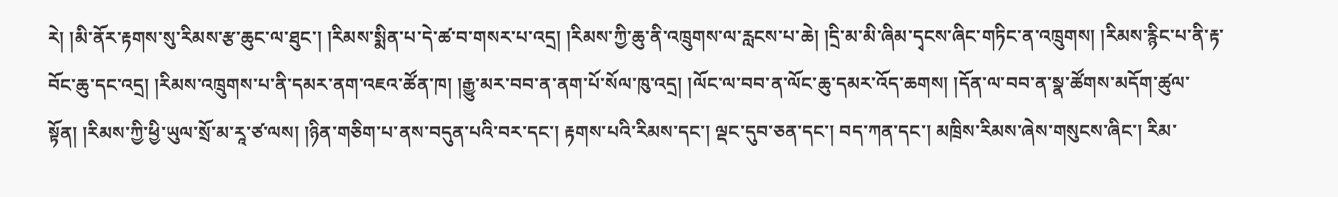རེ། །མི་ནོར་རྟགས་སུ་རིམས་རྩ་ཆུང་ལ་ཐུང་། །རིམས་སྨིན་པ་དེ་ཚ་བ་གསར་པ་འདྲ། །རིམས་ཀྱི་ཆུ་ནི་འཁྲུགས་ལ་རླངས་པ་ཆེ། །དྲི་མ་མི་ཞིམ་དྭངས་ཞིང་གཏིང་ན་འཁྲུགས། །རིམས་རྙིང་པ་ནི་རྟ་བོང་ཆུ་དང་འདྲ། །རིམས་འཁྲུགས་པ་ནི་དམར་ནག་འཇའ་ཚོན་ཁ། །རྒྱུ་མར་བབ་ན་ནག་པོ་སོལ་ཁུ་འདྲ། །ལོང་ལ་བབ་ན་ལོང་ཆུ་དམར་འོད་ཆགས། །དོན་ལ་བབ་ན་སྣ་ཚོགས་མདོག་ཚུལ་སྟོན། །རིམས་ཀྱི་ཕྱི་ཡུལ་སྲོ་མ་རཱ་ཙ་ལས། །ཉིན་གཅིག་པ་ནས་བདུན་པའི་བར་དང་། རྟགས་པའི་རིམས་དང་། ལྡང་དུབ་ཅན་དང་། བད་ཀན་དང་། མཁྲིས་རིམས་ཞེས་གསུངས་ཞིང་། རིམ་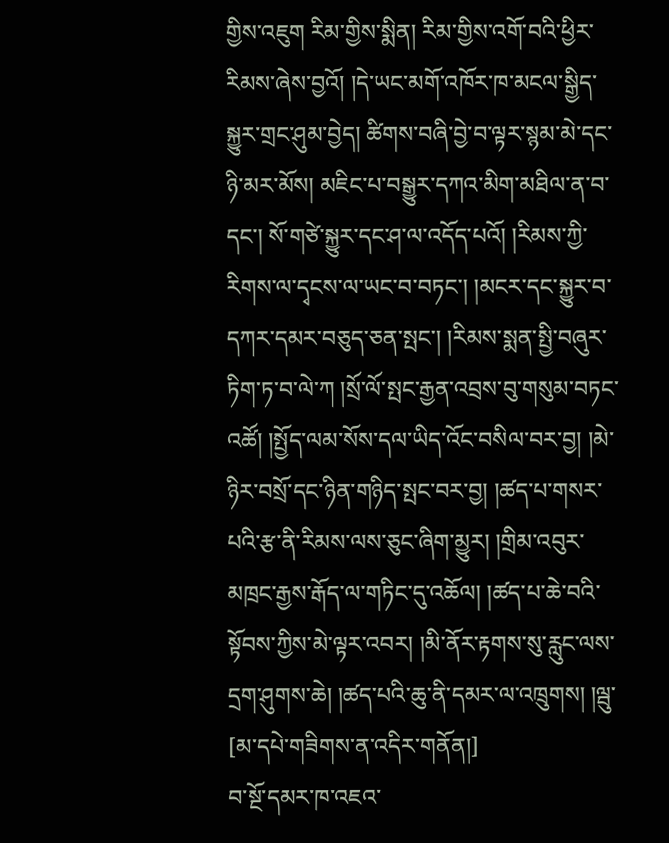གྱིས་འཇུག རིམ་གྱིས་སྨིན། རིམ་གྱིས་འགོ་བའི་ཕྱིར་རིམས་ཞེས་བྱའོ། །དེ་ཡང་མགོ་འཁོར་ཁ་མངལ་སྒྱིད་སྐྱུར་གྲང་ཤུམ་བྱེད། ཚིགས་བཞི་བྱེ་བ་ལྟར་སྙམ་མེ་དང་ཉི་མར་མོས། མཇིང་པ་བསྒྱུར་དཀའ་མིག་མཐིལ་ན་བ་དང་། སོ་གཙེ་སྐྱུར་དང་ཤ་ལ་འདོད་པའོ། །རིམས་ཀྱི་རིགས་ལ་དྭངས་ལ་ཡང་བ་བཏང་། །མངར་དང་སྐྱུར་བ་དཀར་དམར་བཅུད་ཅན་སྤང་། །རིམས་སྨན་སྤྱི་བཞུར་ཏིག་ཏ་བ་ལེ་ཀ །སྲོ་ལོ་སྤང་རྒྱན་འབྲས་བུ་གསུམ་བཏང་འཚོ། །སྤྱོད་ལམ་སོས་དལ་ཡིད་འོང་བསིལ་བར་བྱ། །མེ་ཉིར་བསྲོ་དང་ཉིན་གཉིད་སྤང་བར་བྱ། །ཚད་པ་གསར་པའི་རྩ་ནི་རིམས་ལས་ཅུང་ཞིག་མྱུར། །གྲིམ་འབུར་མཁྲང་རྒྱས་རྒོད་ལ་གཏིང་དུ་འཆོལ། །ཚད་པ་ཆེ་བའི་སྟོབས་ཀྱིས་མེ་ལྟར་འབར། །མི་ནོར་རྟགས་སུ་རླུང་ལས་དྲག་ཤུགས་ཆེ། །ཚད་པའི་ཆུ་ནི་དམར་ལ་འཁྲུགས། །ལྦུ་
[མ་དཔེ་གཟིགས་ན་འདིར་གནོན།]
བ་སྔོ་དམར་ཁ་འཇའ་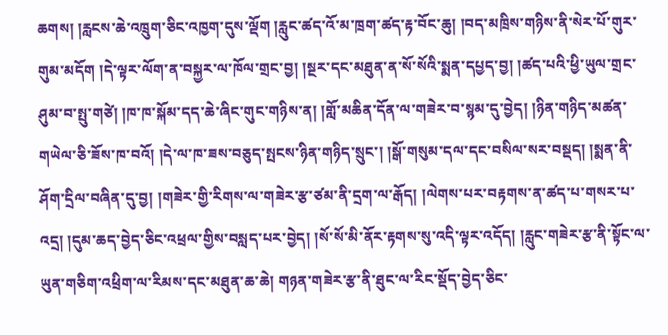ཆགས། །རླངས་ཆེ་འཁྲུག་ཅིང་འཁྱག་དུས་ལྡོག །རླུང་ཚད་འོ་མ་ཁྲག་ཚད་རྟ་བོང་ཆུ། །བད་མཁྲིས་གཉིས་ནི་སེར་པོ་གུར་གུམ་མདོག །དེ་ལྟར་ལོག་ན་བསྐྱར་ལ་ཁོལ་གྲང་བྱ། །སྔར་དང་མཐུན་ན་སོ་སོའི་སྨན་དཔྱད་བྱ། །ཚད་པའི་ཕྱི་ཡུལ་གྲང་ཤུམ་བ་སྤུ་གཙེ། །ཁ་ཁ་སྐོམ་དད་ཆེ་ཞིང་གུང་གཉིས་ན། །གློ་མཆིན་དོན་ལ་གཟེར་བ་སྙམ་དུ་བྱེད། །ཉིན་གཉིད་མཚན་གཡེལ་ཅི་ཟོས་ཁ་བའོ། །དེ་ལ་ཁ་ཟས་བཅུད་སྤངས་ཉིན་གཉིད་སྲུང་། །སྒོ་གསུམ་དལ་དང་བསིལ་སར་བསྡད། །སྨན་ནི་ཤོག་དྲིལ་བཞིན་དུ་བྱ། །གཟེར་གྱི་རིགས་ལ་གཟེར་རྩ་ཙམ་ནི་དྲག་ལ་རྒོད། །ལེགས་པར་བརྟགས་ན་ཚད་པ་གསར་པ་འདྲ། །དུམ་ཆད་བྱེད་ཅིང་འཕྲལ་གྱིས་བསླད་པར་བྱེད། །སོ་སོ་མི་ནོར་རྟགས་སུ་འདི་ལྟར་འདོད། །རླུང་གཟེར་རྩ་ནི་སྟོང་ལ་ཡུན་གཅིག་འཕྲིག་ལ་རིམས་དང་མཐུན་ཆ་ཆེ། གཉན་གཟེར་རྩ་ནི་ཐུང་ལ་རིང་སྡོད་བྱེད་ཅིང་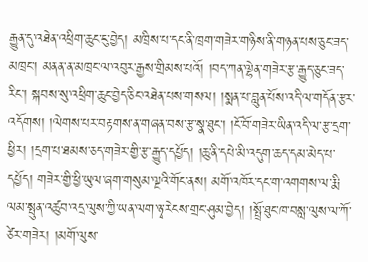རྒྱུན་དུ་འཐེན་འཕྲིག་ཆུང་ངུ་བྱེད། མཁྲིས་པ་དང་ནི་ཁྲག་གཟེར་གཉིས་ནི་གཉན་པས་ཅུང་ཟད་མཁྲང་། མནན་ན་མཁྲང་ལ་འབུར་རྒྱས་གྲིམས་པའོ། །བད་ཀན་ལྷེན་གཟེར་རྩ་རྒྱུད་ཅུང་ཟད་རིང་། སྐབས་སུ་འཕྲིག་ཆུང་བྱེད་ཅིང་འཐེན་པས་གསལ། །སྨན་པ་བླུན་པོས་འདི་ལ་གདོན་རྩར་འདོགས། །ལེགས་པར་བརྟགས་ན་གཞན་བས་རྩ་སྣ་ཐུང་། །ངོ་བོ་གཟེར་ཡིན་འདི་ལ་རྩ་དྲག་ཕྱིར། །དྲག་པ་ཐམས་ཅད་གཟེར་གྱི་རྩ་རྒྱུད་དཔྱོད། །ཆུ་ནི་དཔེ་མི་འདུག་ཆད་དམ་མེད་པ་དཔྱོད། གཟེར་གྱི་ཕྱི་ཡུལ་ཞག་གསུམ་ལྔའི་གོང་ནས། མགོ་འཁོར་དང་ག་འགགས་ལ་རྨི་ལམ་སྤུན་འཚུབ་འདྲ་ལུས་ཀྱི་ཡན་ལག་ཉྭ་རེངས་གྲང་ཤུམ་བྱེད། །སྤྲོ་ཐུང་ཁ་བསླ་ལུས་ལ་ཀོ་ཙེར་གཟེར། །མགོ་ལུས་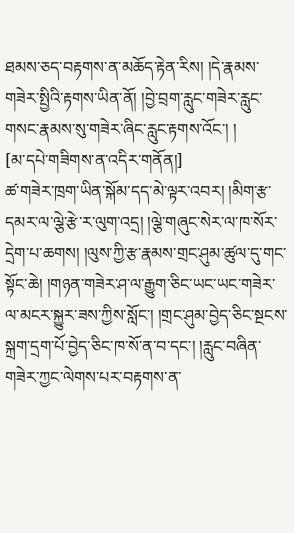ཐམས་ཅད་བརྟགས་ན་མཆོད་རྟེན་རིས། །དེ་རྣམས་གཟེར་སྤྱིའི་རྟགས་ཡིན་ནོ། །བྱེ་བྲག་རླུང་གཟེར་རླུང་གསང་རྣམས་སུ་གཟེར་ཞིང་རླུང་རྟགས་འོང་། །
[མ་དཔེ་གཟིགས་ན་འདིར་གནོན།]
ཚ་གཟེར་ཁྲག་ཡིན་སྐོམ་དད་མེ་ལྟར་འབར། །མིག་རྩ་དམར་ལ་ལྕེ་རྩེ་ར་ལུག་འདྲ། །ལྕེ་གཞུང་སེར་ལ་ཁ་སོར་དྲེག་པ་ཆགས། །ལུས་ཀྱི་རྩ་རྣམས་གྲང་ཤུམ་ཚུལ་དུ་གང་སྟོང་ཆེ། །གཉན་གཟེར་ཤ་ལ་རྒྱུག་ཅིང་ཡང་ཡང་གཟེར་ལ་མངར་སྐྱུར་ཟས་ཀྱིས་སློང་། །གྲང་ཤུམ་བྱེད་ཅིང་སྔངས་སྐྲག་དྲག་པོ་བྱེད་ཅིང་ཁ་སོ་ན་བ་དང་། །རླུང་བཞིན་གཟེར་ཀྱང་ལེགས་པར་བརྟགས་ན་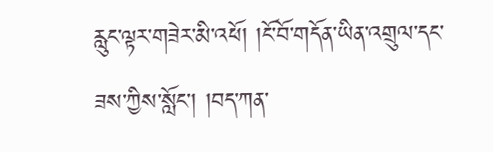རླུང་ལྟར་གཟེར་མི་འཕོ། །ངོ་བོ་གདོན་ཡིན་འགྲུལ་དང་ཟས་ཀྱིས་སློང་། །བད་ཀན་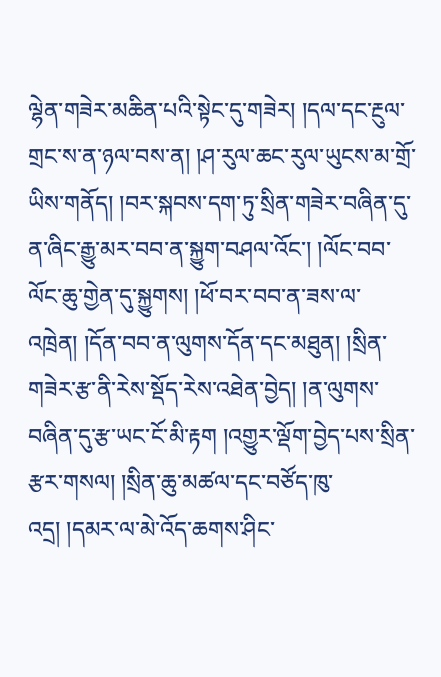ལྷེན་གཟེར་མཆིན་པའི་སྟེང་དུ་གཟེར། །དལ་དང་རྔུལ་གྲང་ས་ན་ཉལ་བས་ན། །ཤ་རུལ་ཆང་རུལ་ཡུངས་མ་གྲོ་ཡིས་གནོད། །བར་སྐབས་དག་ཏུ་སྲིན་གཟེར་བཞིན་དུ་ན་ཞིང་རྒྱུ་མར་བབ་ན་སྐྱུག་བཤལ་འོང་། །ལོང་བབ་ལོང་ཆུ་གྱེན་དུ་སྐྱུགས། །ཕོ་བར་བབ་ན་ཟས་ལ་འཁྲེན། །དོན་བབ་ན་ལུགས་དོན་དང་མཐུན། །སྲིན་གཟེར་རྩ་ནི་རེས་སྡོད་རེས་འཐེན་བྱེད། །ན་ལུགས་བཞིན་དུ་རྩ་ཡང་ངོ་མི་རྟག །འགྱུར་ལྡོག་བྱེད་པས་སྲིན་རྩར་གསལ། །སྲིན་ཆུ་མཚལ་དང་བཙོད་ཁུ་འདྲ། །དམར་ལ་མེ་འོད་ཆགས་ཤིང་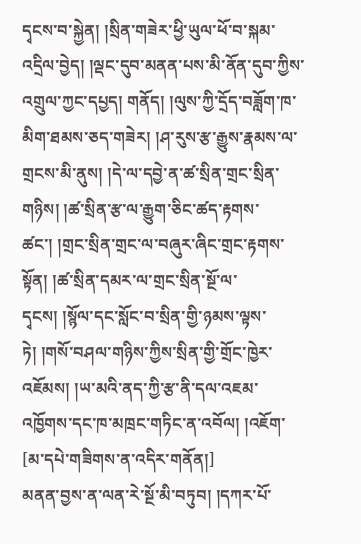དྭངས་བ་སྐྱེན། །སྲིན་གཟེར་ཕྱི་ཡུལ་ཕོ་བ་སྐམ་འདྲིལ་བྱེད། །ལྡང་དུབ་མནན་པས་མི་ནོན་དུབ་ཀྱིས་འགྲུལ་ཀྱང་དཔྱད། གནོད། །ལུས་ཀྱི་དྲོད་བཟློག་ཁ་མིག་ཐམས་ཅད་གཟེར། །ཤ་རུས་རྩ་རྒྱུས་རྣམས་ལ་གྲངས་མི་ནུས། །དེ་ལ་དབྱེ་ན་ཚ་སྲིན་གྲང་སྲིན་གཉིས། །ཚ་སྲིན་རྩ་ལ་རྒྱུག་ཅིང་ཚད་རྟགས་ཚང་། །གྲང་སྲིན་གྲང་ལ་བཞུར་ཞིང་གྲང་རྟགས་སྟོན། །ཚ་སྲིན་དམར་ལ་གྲང་སྲིན་སྔོ་ལ་དྭངས། །སྙོལ་དང་སློང་བ་སྲིན་གྱི་ཉམས་ལྟས་ཏེ། །གསོ་བཤལ་གཉིས་ཀྱིས་སྲིན་གྱི་གྲོང་ཁྱེར་འཇོམས། །ཡ་མའི་ནད་ཀྱི་རྩ་ནི་དལ་འཇམ་འཁྱོགས་དང་ཁ་མཁྲང་གཏིང་ན་འབོལ། །འཇོག་
[མ་དཔེ་གཟིགས་ན་འདིར་གནོན།]
མནན་བྱས་ན་ལན་རེ་སྔོ་མི་བཏུབ། །དཀར་པོ་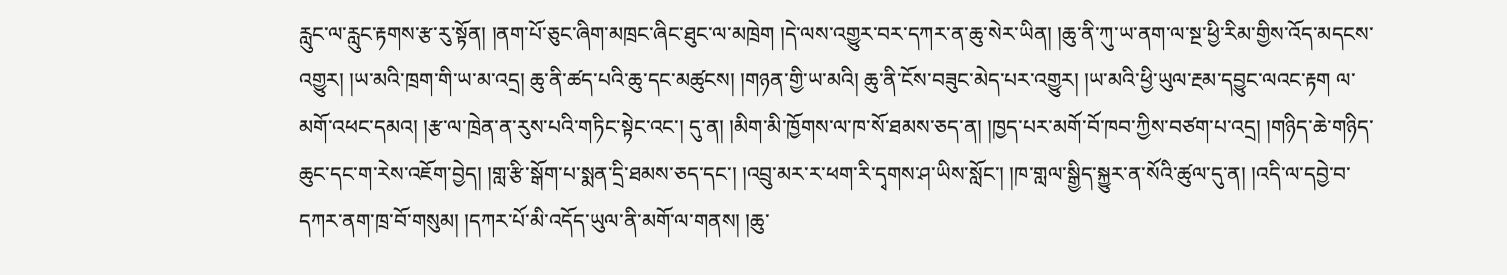རླུང་ལ་རླུང་རྟགས་རྩ་རུ་སྟོན། །ནག་པོ་ཅུང་ཞིག་མཁྲང་ཞིང་ཐུང་ལ་མཁྲེག །དེ་ལས་འགྱུར་བར་དཀར་ན་ཆུ་སེར་ཡིན། །ཆུ་ནི་ཀུ་ཡ་ནག་ལ་སྔ་ཕྱི་རིམ་གྱིས་འོད་མདངས་འགྱུར། །ཡ་མའི་ཁྲག་གི་ཡ་མ་འདྲ། ཆུ་ནི་ཚད་པའི་ཆུ་དང་མཚུངས། །གཉན་གྱི་ཡ་མའི། ཆུ་ནི་ངོས་བཟུང་མེད་པར་འགྱུར། །ཡ་མའི་ཕྱི་ཡུལ་རྔམ་དབྱུང་ལའང་རྟག ལ་མགོ་འཕང་དམའ། །རྩ་ལ་ཁྲེན་ན་རུས་པའི་གཏིང་སྟེང་འང་། དུ་ན། །མིག་མི་ཁྱོགས་ལ་ཁ་སོ་ཐམས་ཅད་ན། །ཁྱད་པར་མགོ་བོ་ཁབ་ཀྱིས་བཙག་པ་འདྲ། །གཉིད་ཆེ་གཉིད་ཆུང་དང་ག་རེས་འཇོག་བྱེད། །གླ་རྩི་སྒོག་པ་སྨན་དྲི་ཐམས་ཅད་དང་། །འབྲུ་མར་ར་ཕག་རི་དྭགས་ཤ་ཡིས་སློང་། །ཁ་གླལ་སྒྱིད་སྐྱུར་ན་སོའི་ཚུལ་དུ་ན། །འདི་ལ་དབྱེ་བ་དཀར་ནག་ཁྲ་བོ་གསུམ། །དཀར་པོ་མི་འདོད་ཡུལ་ནི་མགོ་ལ་གནས། །ཆུ་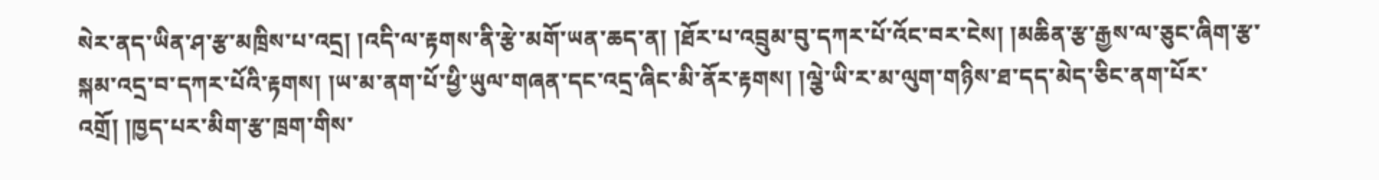སེར་ནད་ཡིན་ཤ་རྩ་མཁྲིས་པ་འདྲ། །འདི་ལ་རྟགས་ནི་རྩེ་མགོ་ཡན་ཆད་ན། །ཐོར་པ་འབྲུམ་བུ་དཀར་པོ་འོང་བར་ངེས། །མཆིན་རྩ་རྒྱས་ལ་ཅུང་ཞིག་རྩ་སྐམ་འདྲ་བ་དཀར་པོའི་རྟགས། །ཡ་མ་ནག་པོ་ཕྱི་ཡུལ་གཞན་དང་འདྲ་ཞིང་མི་ནོར་རྟགས། །ལྕེ་ཡི་ར་མ་ལུག་གཉིས་ཐ་དད་མེད་ཅིང་ནག་པོར་འགྲོ། །ཁྱད་པར་མིག་རྩ་ཁྲག་གིས་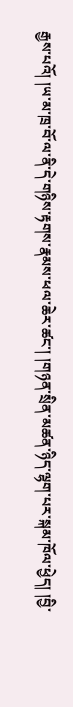རྒྱས་པའོ། །ཡ་མ་ཁྲ་བོ་ལ་ནི་དེ་གཉིས་རྟགས་རྣམས་ཕལ་ཆེར་ཚང་། །གཉན་སྲིན་མཚན་ཉིད་ལྷག་པར་སྐམ་ཁོལ་ཕྱེད། །བྱི་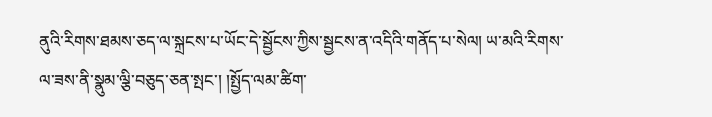ནུའི་རིགས་ཐམས་ཅད་ལ་སྐྲངས་པ་ཡོང་དེ་སྦྱོངས་ཀྱིས་སྦྱངས་ན་འདིའི་གནོད་པ་སེལ། ཡ་མའི་རིགས་ལ་ཟས་ནི་སྣུམ་ལྕི་བཅུད་ཅན་སྤང་། །སྤྱོད་ལམ་ཚིག་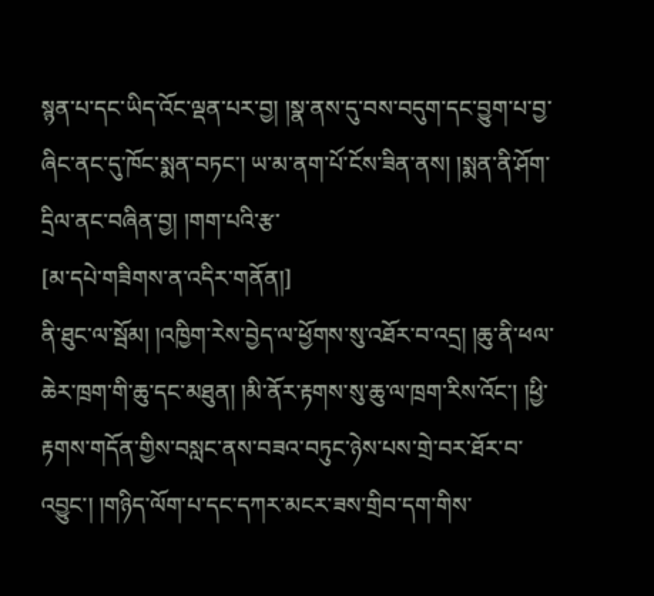སྙན་པ་དང་ཡིད་འོང་ལྡན་པར་བྱ། །སྣ་ནས་དུ་བས་བདུག་དང་བྱུག་པ་བྱ་ཞིང་ནང་དུ་ཁོང་སྨན་བཏང་། ཡ་མ་ནག་པོ་ངོས་ཟིན་ནས། །སྨན་ནི་ཤོག་དྲིལ་ནང་བཞིན་བྱ། །གག་པའི་རྩ་
[མ་དཔེ་གཟིགས་ན་འདིར་གནོན།]
ནི་ཐུང་ལ་སྦོམ། །འཁྱིག་རེས་བྱེད་ལ་ཕྱོགས་སུ་འཐོར་བ་འདྲ། །ཆུ་ནི་ཕལ་ཆེར་ཁྲག་གི་ཆུ་དང་མཐུན། །མི་ནོར་རྟགས་སུ་ཆུ་ལ་ཁྲག་རིས་འོང་། །ཕྱི་རྟགས་གདོན་གྱིས་བསླང་ནས་བཟའ་བཏུང་ཉེས་པས་གྲེ་བར་ཐོར་བ་འབྱུང་། །གཉིད་ལོག་པ་དང་དཀར་མངར་ཟས་གྲིབ་དག་གིས་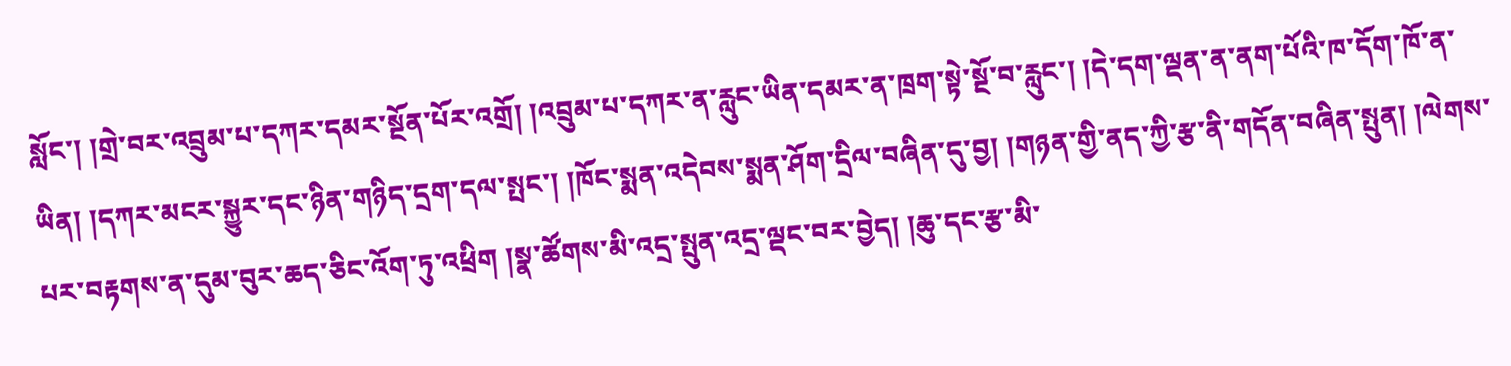སློང་། །གྲེ་བར་འབྲུམ་པ་དཀར་དམར་སྔོན་པོར་འགྲོ། །འབྲུམ་པ་དཀར་ན་རླུང་ཡིན་དམར་ན་ཁྲག་སྟེ་སྔོ་བ་རླུང་། །དེ་དག་ལྡན་ན་ནག་པོའི་ཁ་དོག་ཁོ་ན་ཡིན། །དཀར་མངར་སྐྱུར་དང་ཉིན་གཉིད་དྲག་དལ་སྤང་། །ཁོང་སྨན་འདེབས་སྨན་ཤོག་དྲིལ་བཞིན་དུ་བྱ། །གཉན་གྱི་ནད་ཀྱི་རྩ་ནི་གདོན་བཞིན་སྤུན། །ལེགས་པར་བརྟགས་ན་དུམ་བུར་ཆད་ཅིང་འོག་ཏུ་འཕྲིག །སྣ་ཚོགས་མི་འདྲ་སྤུན་འདྲ་ལྡང་བར་བྱེད། །ཆུ་དང་རྩ་མི་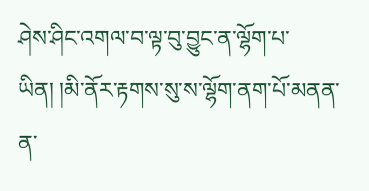ཤེས་ཤིང་འགལ་བ་ལྟ་བུ་བྱུང་ན་ལྷོག་པ་ཡིན། །མི་ནོར་རྟགས་སུ་ས་ལྷོག་ནག་པོ་མནན་ན་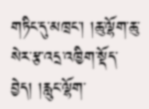གཏིང་དུ་མཁྲང་། །ཆུ་ལྷོག་ཆུ་སེར་རྩ་འདྲ་འཁྱིག་སྡོད་བྱེད། །རླུང་ལྷོག་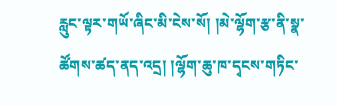རླུང་ལྟར་གཡོ་ཞིང་མི་ངེས་སོ། །མེ་ལྷོག་རྩ་ནི་སྣ་ཚོགས་ཚད་ནད་འདྲ། །ལྷོག་ཆུ་ཁ་དྭངས་གཏིང་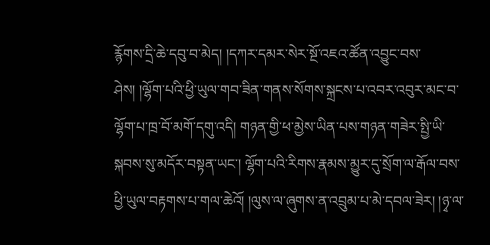རྙོགས་དྲི་ཆེ་དབུ་བ་མེད། །དཀར་དམར་སེར་སྔོ་འཇའ་ཚོན་འབྱུང་བས་ཤེས། །ལྷོག་པའི་ཕྱི་ཡུལ་གབ་ཟིན་གནས་སོགས་སྐྲངས་པ་འབར་འབུར་མང་བ་ལྷོག་པ་ཁྲ་བོ་མགོ་དགུ་འདི། གཉན་གྱི་ཕ་མྱེས་ཡིན་པས་གཉན་གཟེར་སྤྱི་ཡི་སྐབས་སུ་མདོར་བསྟན་ཡང་། ལྷོག་པའི་རིགས་རྣམས་མྱུར་དུ་སྲོག་ལ་རྒོལ་བས་ཕྱི་ཡུལ་བརྟགས་པ་གལ་ཆེའོ། །ལུས་ལ་ཞུགས་ན་འབྲུམ་པ་མེ་དབལ་ཟེར། །ཉྭ་ལ་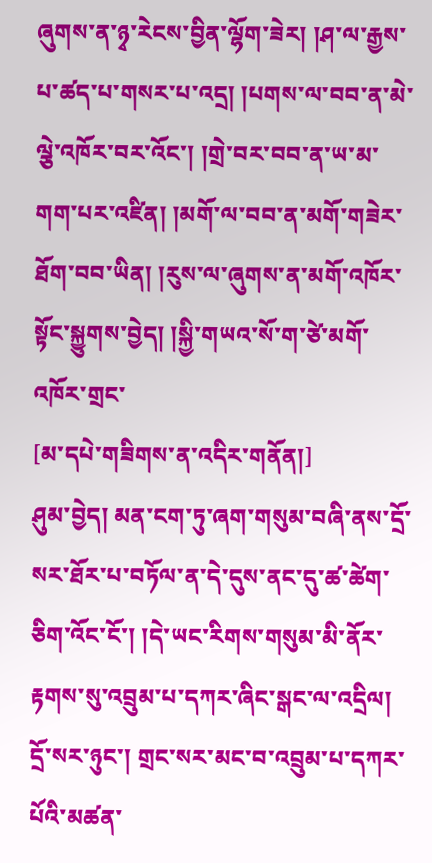ཞུགས་ན་ཉྭ་རེངས་བྱིན་ལྷོག་ཟེར། །ཤ་ལ་རྒྱས་པ་ཚད་པ་གསར་པ་འདྲ། །པགས་ལ་བབ་ན་མེ་ལྕེ་འཁོར་བར་འོང་། །གྲེ་བར་བབ་ན་ཡ་མ་གག་པར་འཛིན། །མགོ་ལ་བབ་ན་མགོ་གཟེར་ཐོག་བབ་ཡིན། །རུས་ལ་ཞུགས་ན་མགོ་འཁོར་སྟོང་སྐྱུགས་བྱེད། །སྐྱི་གཡའ་སོ་ག་ཙེ་མགོ་འཁོར་གྲང་
[མ་དཔེ་གཟིགས་ན་འདིར་གནོན།]
ཤུམ་བྱེད། མན་ངག་ཏུ་ཞག་གསུམ་བཞི་ནས་དྲོ་སར་ཐོར་པ་བཏོལ་ན་དེ་དུས་ནང་དུ་ཚ་ཚེག་ཅིག་འོང་ངོ་། །དེ་ཡང་རིགས་གསུམ་མི་ནོར་རྟགས་སུ་འབྲུམ་པ་དཀར་ཞིང་སྒང་ལ་འདྲིལ། དྲོ་སར་ཉུང་། གྲང་སར་མང་བ་འབྲུམ་པ་དཀར་པོའི་མཚན་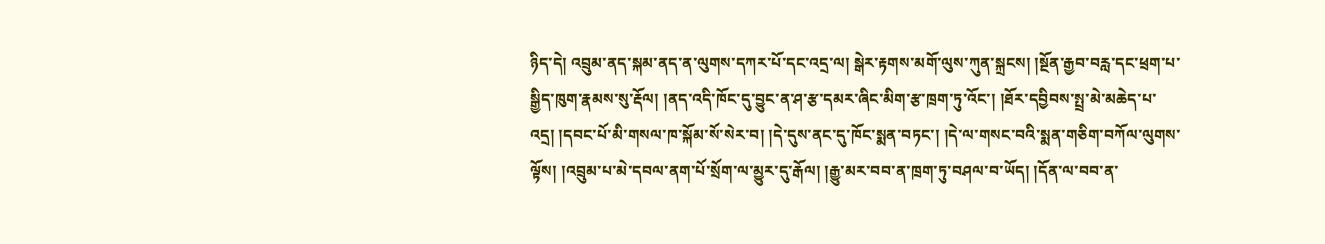ཉིད་དེ། འབྲུམ་ནད་སྐམ་ནད་ན་ལུགས་དཀར་པོ་དང་འདྲ་ལ། སྒེར་རྟགས་མགོ་ལུས་ཀུན་སྐྲངས། །སྔོན་རྒྱབ་བརླ་དང་ཕྲག་པ་སྒྱིད་ཁུག་རྣམས་སུ་རྡོལ། །ནད་འདི་ཁོང་དུ་བྱུང་ན་ཤ་རྩ་དམར་ཞིང་མིག་རྩ་ཁྲག་ཏུ་འོང་། །ཐོར་དབྱིབས་སྤྲ་མེ་མཆེད་པ་འདྲ། །དབང་པོ་མི་གསལ་ཁ་སྐོམ་སོ་སེར་བ། །དེ་དུས་ནང་དུ་ཁོང་སྨན་བཏང་། །དེ་ལ་གསང་བའི་སྨན་གཅིག་བཀོལ་ལུགས་ལྟོས། །འབྲུམ་པ་མེ་དབལ་ནག་པོ་སྲོག་ལ་མྱུར་དུ་རྒོལ། །རྒྱུ་མར་བབ་ན་ཁྲག་ཏུ་བཤལ་བ་ཡོད། །དོན་ལ་བབ་ན་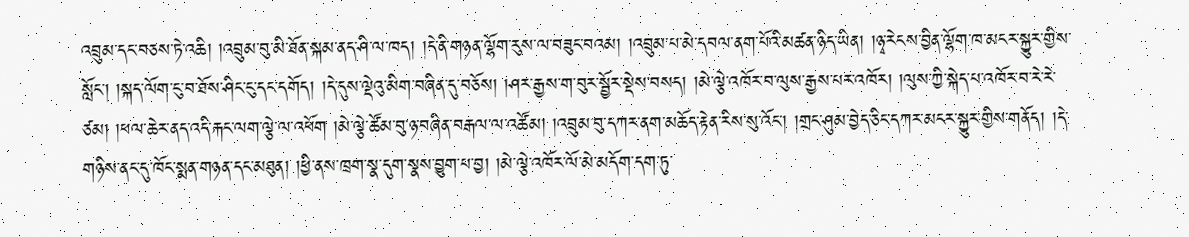འབྲུམ་དང་བཅས་ཏེ་འཆི། །འབྲུམ་བུ་མི་ཐོན་སྐམ་ནད་ཤི་ལ་ཁད། །དེ་ནི་གཉན་ལྷོག་རུས་ལ་བཟུང་བའམ། །འབྲུམ་པ་མེ་དབལ་ནག་པོའི་མཚན་ཉིད་ཡིན། །ཉྭ་རེངས་བྱིན་ལྷོག་ཁ་མངར་སྐྱུར་གྱིས་སློང་། །སྐད་ལོག་ངུ་བ་ཐོས་ཤིང་ངུ་དང་དགོད། །དེ་དུས་ལྡེའུ་མིག་བཞིན་དུ་བཅོས། །ཤར་རྒྱས་ག་བུར་སྦྱོར་སྡེས་བསད། །མེ་ལྕེ་འཁོར་བ་ལུས་རྒྱས་པར་འཁོར། །ལུས་ཀྱི་སྐེད་པ་འཁོར་བ་རེ་རེ་ཙམ། །ཕལ་ཆེར་ནད་འདི་རྐང་ལག་ལྕེ་ལ་འཕོག །མེ་ལྕེ་ཚོམ་བུ་ཉ་བཞིན་བརྒལ་ལ་འཚོམ། །འབྲུམ་བུ་དཀར་ནག་མཆོད་རྟེན་རིས་སུ་འོང་། །གྲང་ཤུམ་བྱེད་ཅིང་དཀར་མངར་སྐྱུར་གྱིས་གནོད། །དེ་གཉིས་ནང་དུ་ཁོང་སྨན་གཉན་དང་མཐུན། །ཕྱི་ནས་ཁྲག་སྣ་དུག་སྣས་བྱུག་པ་བྱ། །མེ་ལྕེ་འཁོར་ལོ་མེ་མདོག་དག་ཏུ་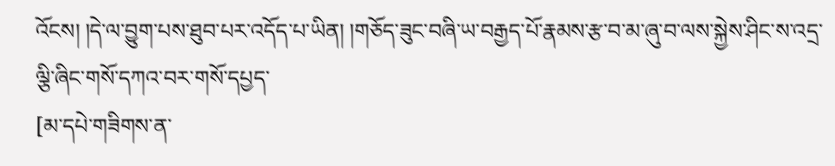འོངས། །དེ་ལ་བྱུག་པས་ཐུབ་པར་འདོད་པ་ཡིན། །གཅོད་ཟུང་བཞི་ཡ་བརྒྱད་པོ་རྣམས་རྩ་བ་མ་ཞུ་བ་ལས་སྐྱེས་ཤིང་ས་འདྲ་ལྕི་ཞིང་གསོ་དཀའ་བར་གསོ་དཔྱད་
[མ་དཔེ་གཟིགས་ན་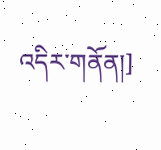འདིར་གནོན།]